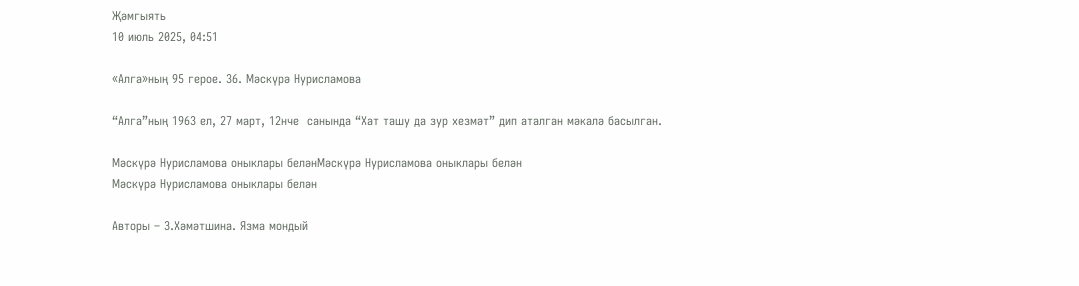Җәмгыять
10 июль 2025, 04:51

«Алга»ның 95 герое. 36. Мәскүрә Нурисламова

“Алга”ның 1963 ел, 27 март, 12нче  санында “Хат ташу да зур хезмәт” дип аталган мәкалә басылган.

Мәскүрә Нурисламова оныклары беләнМәскүрә Нурисламова оныклары белән
Мәскүрә Нурисламова оныклары белән

Авторы – З.Хәмәтшина. Язма мондый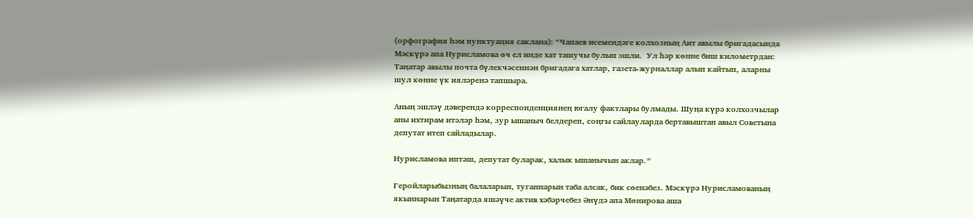(орфография һәм пунктуация саклана): “Чапаев исемендәге колхозның Аит авылы бригадасында Мәскүрә апа Нурисламова өч ел инде хат ташучы булып эшли.  Ул һәр көнне биш километрдан: Таңатар авылы почта бүлекчәсеннән бригадага хатлар, газета-журналлар алып кайтып, аларны шул көнне үк ияләренә тапшыра.

Аның эшләү дәверендә корреспонденциянең югалу фактлары булмады. Шуңа күрә колхозчылар аны ихтирам итәләр һәм, зур ышаныч белдереп, соңгы сайлауларда бертавыштан авыл Советына депутат итеп сайладылар.

Нурисламова иптәш, депутат буларак, халык ышанычын аклар.”

Геройларыбызның балаларын, туганнарын таба алсак, бик сөенәбез. Мәскүрә Нурисламованың якыннарын Таңатарда яшәүче актив хәбәрчебез Әнүдә апа Мөнирова аша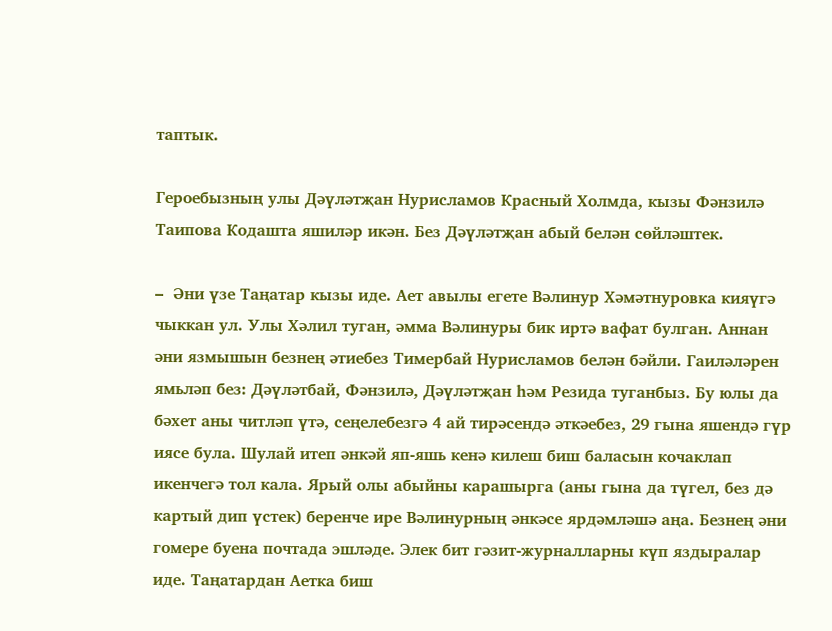таптык.

Героебызның улы Дәүләтҗан Нурисламов Красный Холмда, кызы Фәнзилә Таипова Кодашта яшиләр икән. Без Дәүләтҗан абый белән сөйләштек.

–  Әни үзе Таңатар кызы иде. Ает авылы егете Вәлинур Хәмәтнуровка кияүгә чыккан ул. Улы Хәлил туган, әмма Вәлинуры бик иртә вафат булган. Аннан әни язмышын безнең әтиебез Тимербай Нурисламов белән бәйли. Гаиләләрен ямьләп без: Дәүләтбай, Фәнзилә, Дәүләтҗан һәм Резида туганбыз. Бу юлы да бәхет аны читләп үтә, сеңелебезгә 4 ай тирәсендә әткәебез, 29 гына яшендә гүр иясе була. Шулай итеп әнкәй яп-яшь кенә килеш биш баласын кочаклап икенчегә тол кала. Ярый олы абыйны карашырга (аны гына да түгел, без дә картый дип үстек) беренче ире Вәлинурның әнкәсе ярдәмләшә аңа. Безнең әни гомере буена почтада эшләде. Элек бит гәзит-журналларны күп яздыралар иде. Таңатардан Аетка биш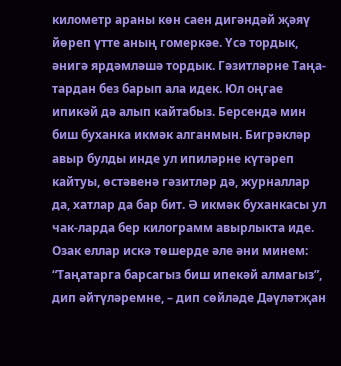километр араны көн саен дигәндәй җәяү йөреп үтте аның гомеркәе. Үсә тордык, әнигә ярдәмләшә тордык. Гәзитләрне Таңа-тардан без барып ала идек. Юл оңгае ипикәй дә алып кайтабыз. Берсендә мин биш буханка икмәк алганмын. Бигрәкләр авыр булды инде ул ипиләрне күтәреп кайтуы, өстәвенә гәзитләр дә, журналлар да, хатлар да бар бит. Ә икмәк буханкасы ул чак-ларда бер килограмм авырлыкта иде. Озак еллар искә төшерде әле әни минем: “Таңатарга барсагыз биш ипекәй алмагыз”, дип әйтүләремне, – дип сөйләде Дәүләтҗан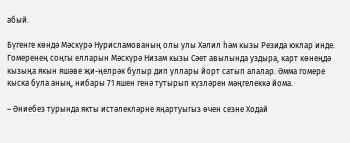абый.

Бүгенге көндә Мәскүрә Нурисламованың олы улы Хәлил һәм кызы Резида юклар инде. Гомеренең соңгы елларын Мәскүрә Низам кызы Сәет авылында уздыра, карт көнеңдә кызыңа якын яшәве җи-ңелрәк булыр дип уллары йорт сатып алалар. Әмма гомере кыска була аның, нибары 71 яшен генә тутырып күзләрен мәңгелеккә йома.

– Әниебез турында якты истәлекләрне яңартуыгыз өчен сезне Ходай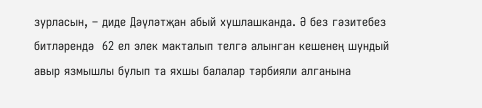зурласын, – диде Дәүләтҗан абый хушлашканда. Ә без гәзитебез битләрендә  62 ел элек макталып телгә алынган кешенең шундый авыр язмышлы булып та яхшы балалар тәрбияли алганына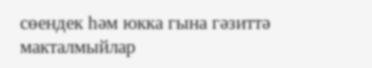сөендек һәм юкка гына гәзиттә макталмыйлар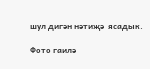шул дигән нәтиҗә  ясадык.

Фото гаилә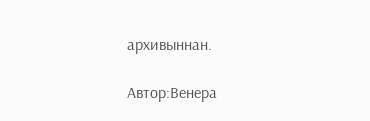архивыннан.

Автор:Венера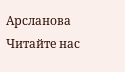Арсланова
Читайте нас